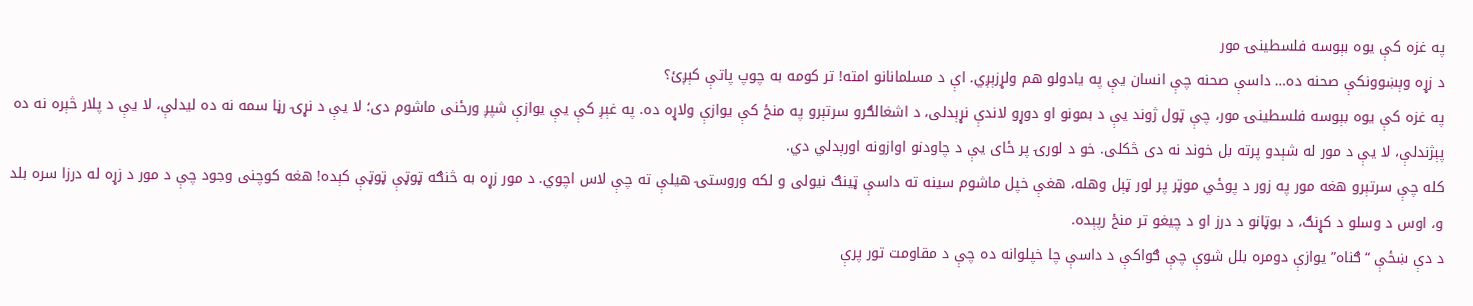په غزه کې یوه بېوسه فلسطینۍ مور
د زړه وېښوونکې صحنه ده… داسې صحنه چې انسان یې په یادولو هم ولړزېږي. اې د مسلمانانو امته! تر کومه به چوپ پاتې کېږئ؟
په غزه کې یوه بېوسه فلسطینۍ مور، چې ټول ژوند یې د بمونو او دوړو لاندې نړېدلی، د اشغالګرو سرتېرو په منځ کې یوازې ولاړه ده. په غېږ کې یې یوازې شپږ ورځنی ماشوم دی؛ لا یې د نړۍ رڼا سمه نه ده لیدلې، لا یې د پلار څېره نه ده پېژندلې، لا یې د مور له شېدو پرته بل خوند نه دی څکلی. خو د لورۍ پر ځای یې د چاودنو اوازونه اورېدلي دي.
کله چې سرتېرو هغه مور په زور د پوځي موټر پر لور ټېل وهله، هغې خپل ماشوم سینه ته داسې ټینګ نیولی و لکه وروستۍ هیلې ته چې لاس اچوي. د مور زړه به څنګه ټوټې ټوټې کېده! هغه کوچنی وجود چې د مور د زړه له درزا سره بلد و، اوس د وسلو د کړنګ، د بوټانو د درز او د چیغو تر منځ رپېده.
د دې ښځې “ګناه” یوازې دومره بلل شوې چې ګواکې د داسې چا خپلوانه ده چې د مقاومت تور پرې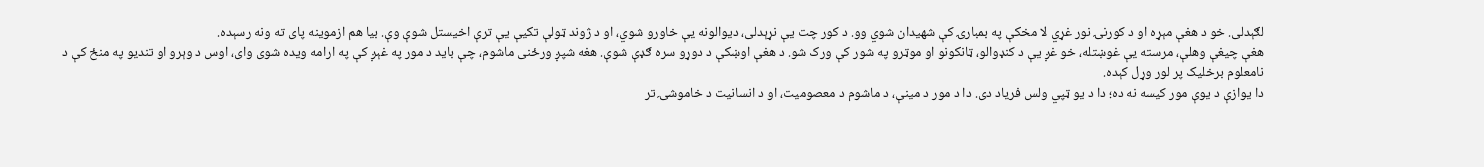لګېدلی. خو د هغې مېړه او د کورنۍ نور غړي لا مخکې په بمبارۍ کې شهیدان شوي وو. د کور چت یې نړېدلی، دیوالونه یې خاورو شوي، او د ژوند ټولې تکیې یې ترې اخیستل شوې وې. بیا هم ازموینه پای ته ونه رسېده.
هغې چیغې وهلې، مرسته یې غوښتله، خو غږ یې د کنډوالو، ټانکونو او موټرو په شور کې ورک شو. د هغې اوښکې د دوړو سره ګډې شوې. هغه شپږ ورځنی ماشوم، چې باید د مور په غېږ کې په ارامه ویده شوی وای، اوس د وېرو او تندیو په منځ کې د نامعلوم برخلیک پر لور وړل کېده.
دا یوازې د یوې مور کیسه نه ده؛ دا د یو ټپي ولس فریاد دی. دا د مور د مینې، د ماشوم د معصومیت، او د انسانیت د خاموشۍ تر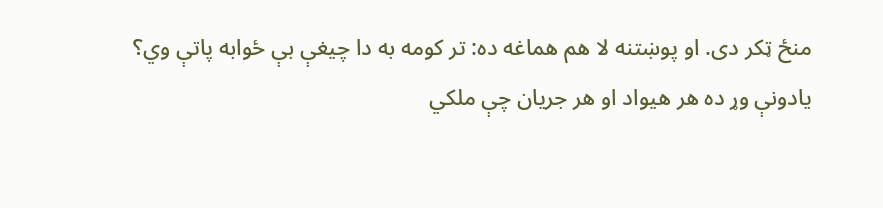منځ ټکر دی. او پوښتنه لا هم هماغه ده: تر کومه به دا چیغې بې ځوابه پاتې وي؟
يادونې وړ ده هر هيواد او هر جريان چې ملکي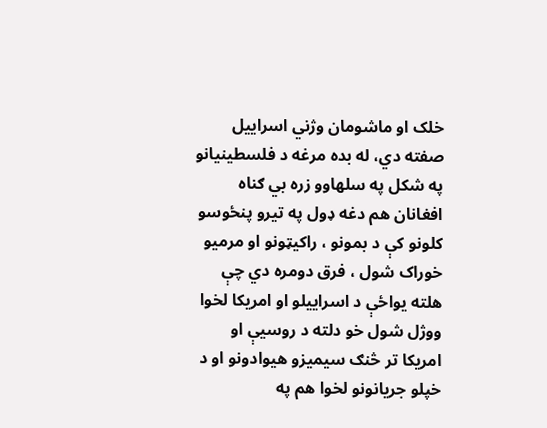خلک او ماشومان وژني اسراييل صفته دي، له بده مرغه د فلسطينيانو په شکل په سلهاوو زره بي ګناه افغانان هم دغه ډول په تيرو پنځوسو کلونو کې د بمونو ، راکيټونو او مرميو خوراک شول ، فرق دومره دي چې هلته يواځې د اسراییلو او امریکا لخوا ووژل شول خو دلته د روسیې او امریکا تر څنګ سیمیزو هیوادونو او د خپلو جريانونو لخوا هم په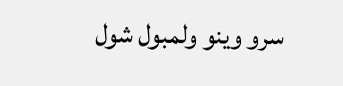سرو وينو ولمبول شول